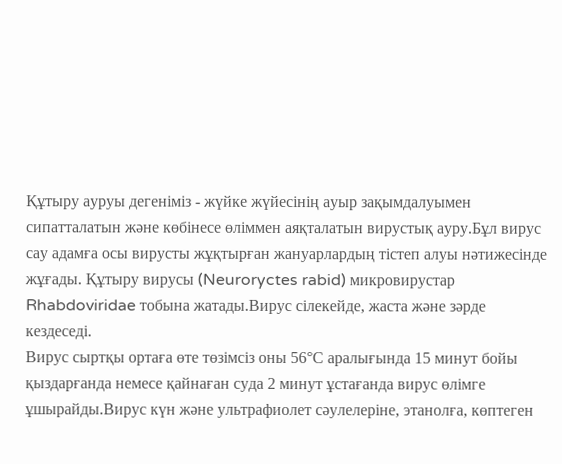Құтыру ауруы дегеніміз - жүйке жүйесінің ауыр зақымдалуымен сипатталатын және көбінесе өліммен аяқталатын вирустық ауру.Бұл вирус сау адамға осы вирусты жұқтырған жануарлардың тістеп алуы нәтижесінде жұғады. Құтыру вирусы (Neuroryctes rabid) микровирустар Rhabdoviridae тобына жатады.Вирус сілекейде, жаста және зәрде кездеседі.
Вирус сыртқы ортаға өте төзімсіз оны 56°С аралығында 15 минут бойы қыздарғанда немесе қайнаған суда 2 минут ұстағанда вирус өлімге ұшырайды.Вирус күн және ультрафиолет сәулелеріне, этанолға, көптеген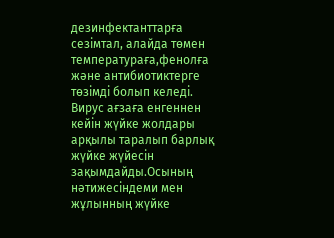дезинфектанттарға сезімтал, алайда төмен температураға,фенолға және антибиотиктерге төзімді болып келеді.
Вирус ағзаға енгеннен кейін жүйке жолдары арқылы таралып барлық жүйке жүйесін зақымдайды.Осының нәтижесіндеми мен жұлынның жүйке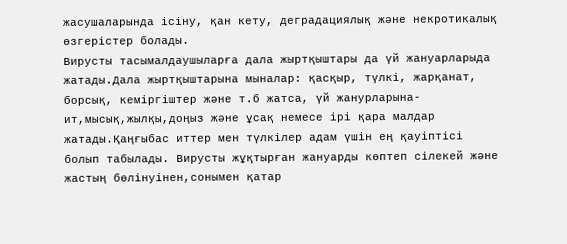жасушаларында ісіну, қан кету, деградациялық және некротикалық өзгерістер болады.
Вирусты тасымалдаушыларға дала жыртқыштары да үй жануарларыда жатады.Дала жыртқыштарына мыналар: қасқыр, түлкі, жарқанат, борсық, кеміргіштер және т.б жатса, үй жанурларына-ит,мысық,жылқы,доңыз және ұсақ немесе ірі қара малдар жатады.Қаңғыбас иттер мен түлкілер адам үшін ең қауіптісі болып табылады. Вирусты жұқтырған жануарды көптеп сілекей және жастың бөлінуінен,сонымен қатар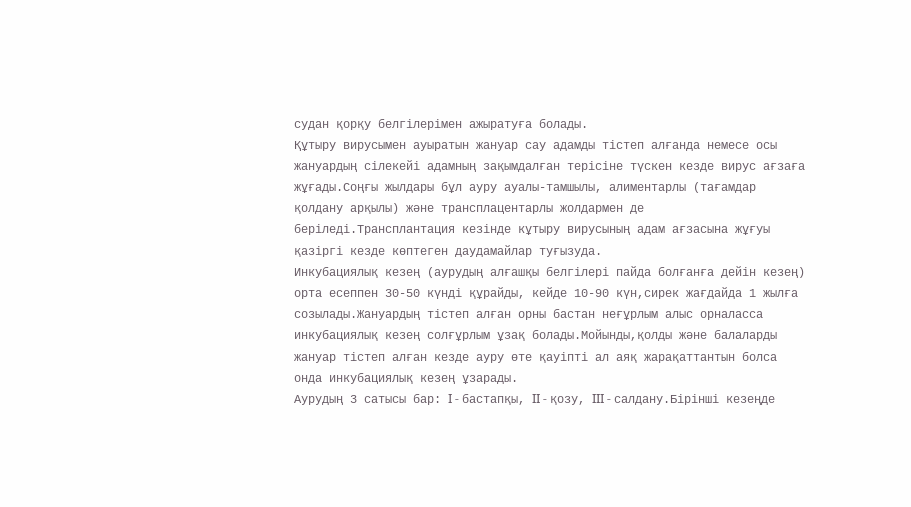судан қорқу белгілерімен ажыратуға болады.
Құтыру вирусымен ауыратын жануар сау адамды тістеп алғанда немесе осы жануардың сілекейі адамның зақымдалған терісіне түскен кезде вирус ағзаға жұғады.Соңғы жылдары бұл ауру ауалы-тамшылы, алиментарлы (тағамдар қолдану арқылы) және трансплацентарлы жолдармен де беріледі.Трансплантация кезінде кұтыру вирусының адам ағзасына жұғуы қазіргі кезде көптеген даудамайлар туғызуда.
Инкубациялық кезең (аурудың алғашқы белгілері пайда болғанға дейін кезең) орта есеппен 30-50 күнді құрайды, кейде 10-90 күн,сирек жағдайда 1 жылға созылады.Жануардың тістеп алған орны бастан неғұрлым алыс орналасса инкубациялық кезең солғұрлым ұзақ болады.Мойынды,қолды және балаларды жануар тістеп алған кезде ауру өте қауіпті ал аяқ жарақаттантын болса онда инкубациялық кезең ұзарады.
Аурудың 3 сатысы бар: I - бастапқы, II - қозу, III - салдану.Бірінші кезеңде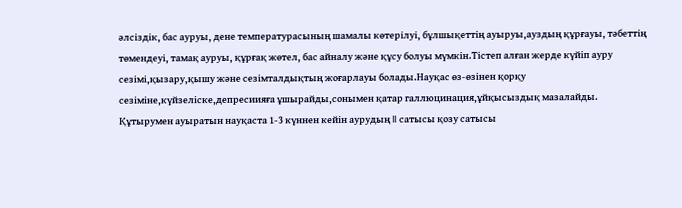әлсіздік, бас ауруы, дене температурасының шамалы көтерілуі, бұлшықеттің ауыруы,ауздың құрғауы, тәбеттің төмендеуі, тамақ ауруы, құрғақ жөтел, бас айналу және құсу болуы мүмкін.Тістеп алған жерде күйіп ауру сезімі,қызару,қышу және сезімталдықтың жоғарлауы болады.Науқас өз-өзінен қорқу сезіміне,күйзеліске,депресиияға ұшырайды,сонымен қатар галлюцинация,ұйқысыздық мазалайды.
Құтырумен ауыратын науқаста 1-3 күннен кейін аурудың II сатысы қозу сатысы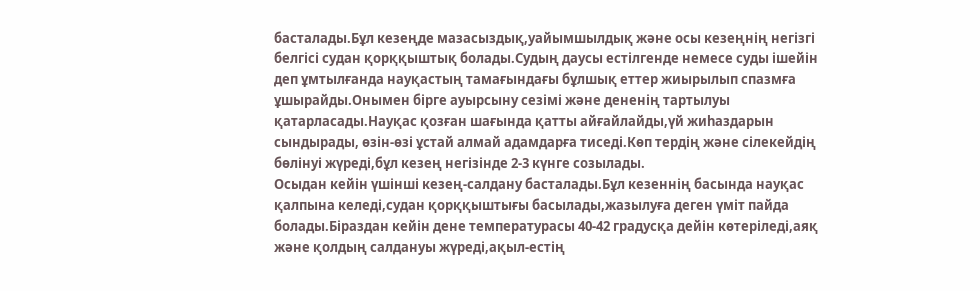басталады.Бұл кезеңде мазасыздық,уайымшылдық және осы кезеңнің негізгі белгісі судан қорққыштық болады.Судың даусы естілгенде немесе суды ішейін деп ұмтылғанда науқастың тамағындағы бұлшық еттер жиырылып спазмға ұшырайды.Онымен бірге ауырсыну сезімі және дененің тартылуы қатарласады.Науқас қозған шағында қатты айғайлайды,үй жиһаздарын сындырады, өзін-өзі ұстай алмай адамдарға тиседі.Көп тердің және сілекейдің бөлінуі жүреді,бұл кезең негізінде 2-3 күнге созылады.
Осыдан кейін үшінші кезең-салдану басталады.Бұл кезеннің басында науқас қалпына келеді,судан қорққыштығы басылады,жазылуға деген үміт пайда болады.Біраздан кейін дене температурасы 40-42 градусқа дейін көтеріледі,аяқ және қолдың салдануы жүреді,ақыл-естің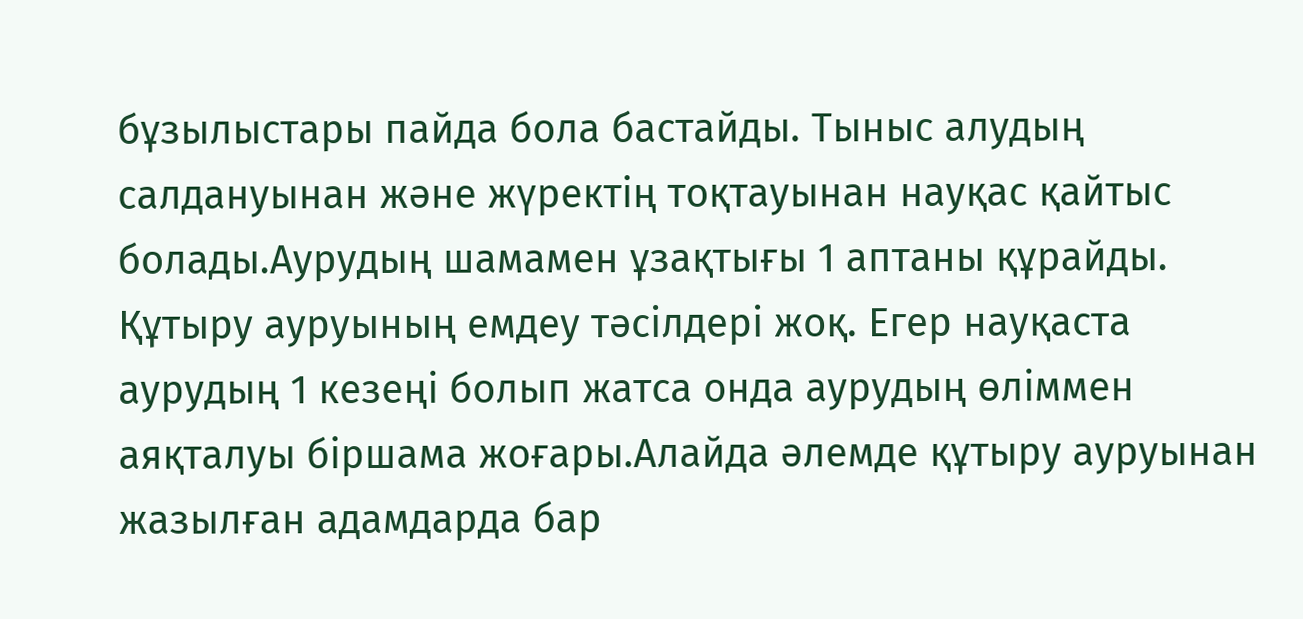бұзылыстары пайда бола бастайды. Тыныс алудың салдануынан және жүректің тоқтауынан науқас қайтыс болады.Аурудың шамамен ұзақтығы 1 аптаны құрайды.
Құтыру ауруының емдеу тәсілдері жоқ. Егер науқаста аурудың 1 кезеңі болып жатса онда аурудың өліммен аяқталуы біршама жоғары.Алайда әлемде құтыру ауруынан жазылған адамдарда бар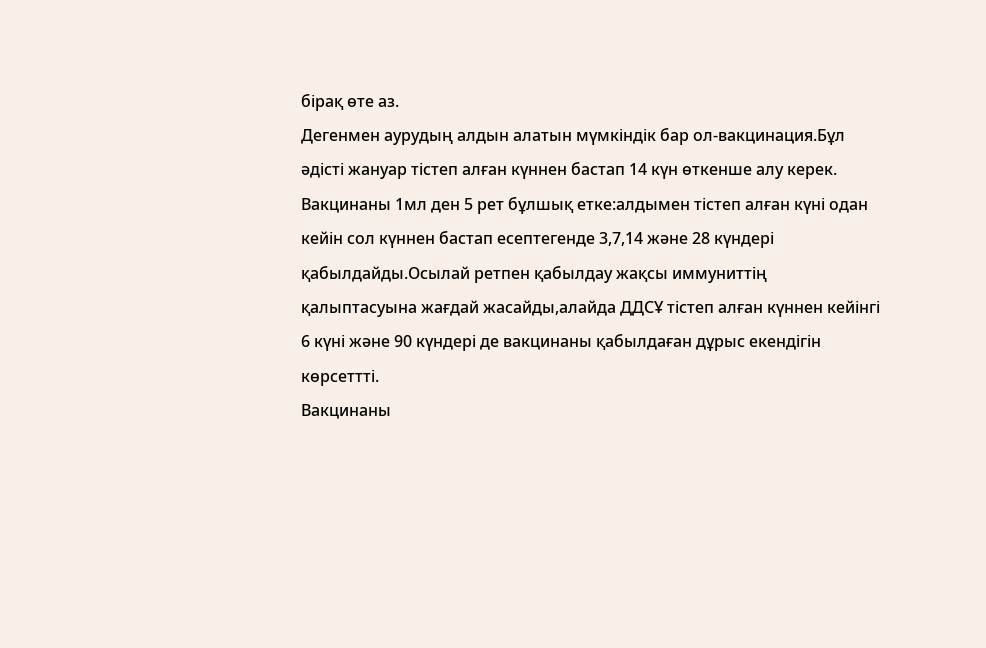бірақ өте аз.
Дегенмен аурудың алдын алатын мүмкіндік бар ол-вакцинация.Бұл әдісті жануар тістеп алған күннен бастап 14 күн өткенше алу керек.
Вакцинаны 1мл ден 5 рет бұлшық етке:алдымен тістеп алған күні одан кейін сол күннен бастап есептегенде 3,7,14 және 28 күндері қабылдайды.Осылай ретпен қабылдау жақсы иммуниттің қалыптасуына жағдай жасайды,алайда ДДСҰ тістеп алған күннен кейінгі 6 күні және 90 күндері де вакцинаны қабылдаған дұрыс екендігін көрсеттті.
Вакцинаны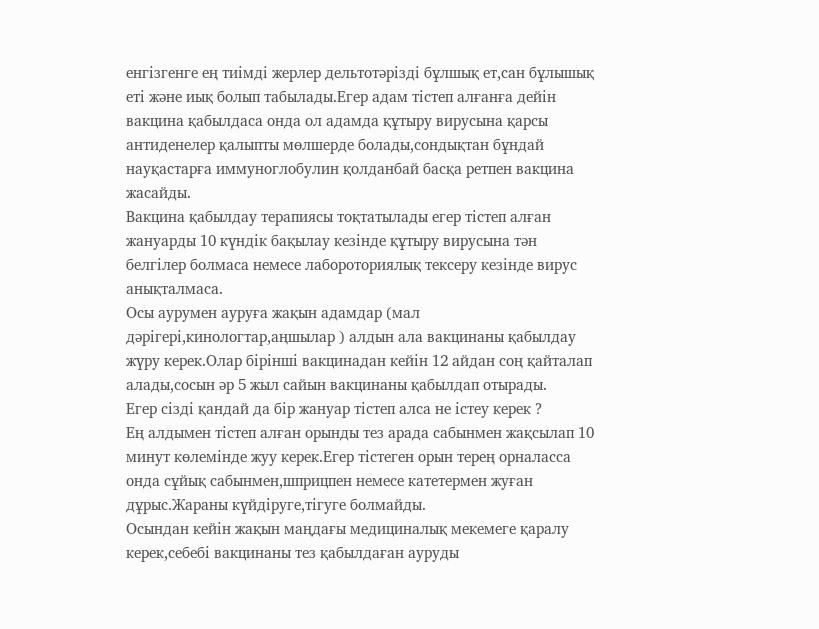енгізгенге ең тиімді жерлер дельтотәрізді бұлшық ет,сан бұлышық еті және иық болып табылады.Егер адам тістеп алғанға дейін вакцина қабылдаса онда ол адамда құтыру вирусына қарсы антиденелер қалыпты мөлшерде болады,сондықтан бұндай науқастарға иммуноглобулин қолданбай басқа ретпен вакцина жасайды.
Вакцина қабылдау терапиясы тоқтатылады егер тістеп алған жануарды 10 күндік бақылау кезінде құтыру вирусына тән белгілер болмаса немесе лабороториялық тексеру кезінде вирус анықталмаса.
Осы аурумен ауруға жақын адамдар (мал дәрігері,кинологтар,аңшылар ) алдын ала вакцинаны қабылдау жүру керек.Олар бірінші вакцинадан кейін 12 айдан соң қайталап алады,сосын әр 5 жыл сайын вакцинаны қабылдап отырады.
Егер сізді қандай да бір жануар тістеп алса не істеу керек ?
Ең алдымен тістеп алған орынды тез арада сабынмен жақсылап 10 минут көлемінде жуу керек.Егер тістеген орын терең орналасса онда сұйық сабынмен,шприцпен немесе катетермен жуған дұрыс.Жараны күйдіруге,тігуге болмайды.
Осындан кейін жақын маңдағы медициналық мекемеге қаралу керек,себебі вакцинаны тез қабылдаған ауруды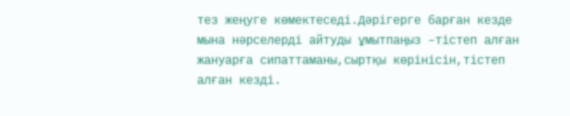тез жеңуге көмектеседі.Дәрігерге барған кезде мына нәрселерді айтуды ұмытпаңыз –тістеп алған жануарға сипаттаманы,сыртқы көрінісін,тістеп алған кезді.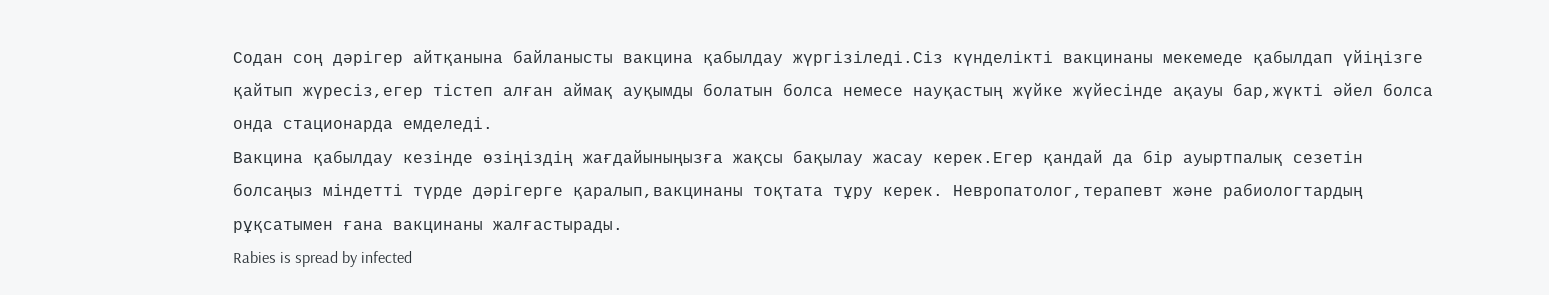Содан соң дәрігер айтқанына байланысты вакцина қабылдау жүргізіледі.Сіз күнделікті вакцинаны мекемеде қабылдап үйіңізге қайтып жүресіз,егер тістеп алған аймақ ауқымды болатын болса немесе науқастың жүйке жүйесінде ақауы бар,жүкті әйел болса онда стационарда емделеді.
Вакцина қабылдау кезінде өзіңіздің жағдайыныңызға жақсы бақылау жасау керек.Егер қандай да бір ауыртпалық сезетін болсаңыз міндетті түрде дәрігерге қаралып,вакцинаны тоқтата тұру керек. Невропатолог,терапевт және рабиологтардың рұқсатымен ғана вакцинаны жалғастырады.
Rabies is spread by infected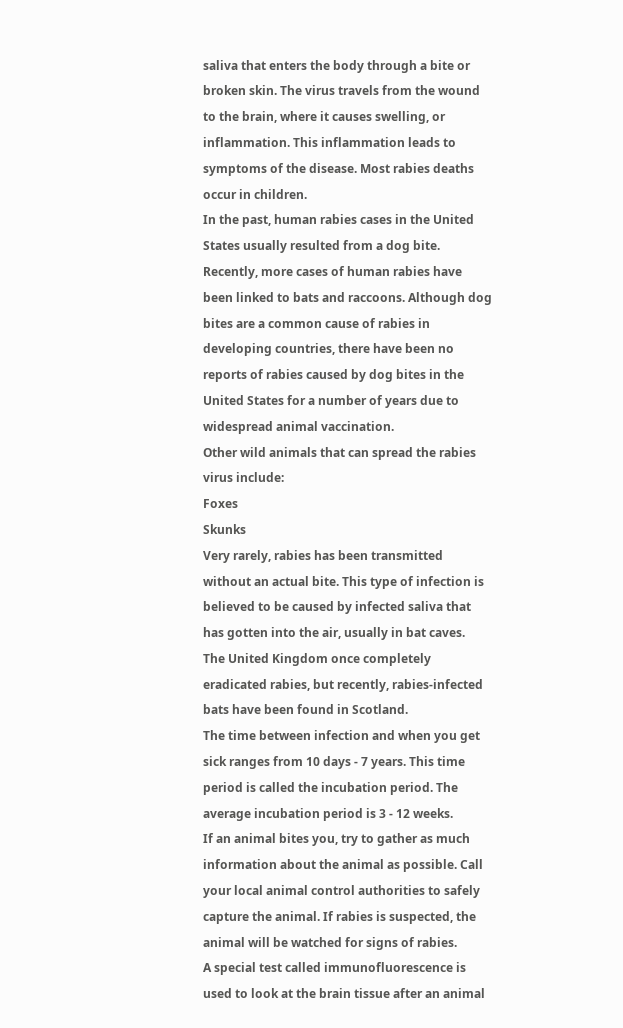saliva that enters the body through a bite or broken skin. The virus travels from the wound to the brain, where it causes swelling, or inflammation. This inflammation leads to symptoms of the disease. Most rabies deaths occur in children.
In the past, human rabies cases in the United States usually resulted from a dog bite. Recently, more cases of human rabies have been linked to bats and raccoons. Although dog bites are a common cause of rabies in developing countries, there have been no reports of rabies caused by dog bites in the United States for a number of years due to widespread animal vaccination.
Other wild animals that can spread the rabies virus include:
Foxes
Skunks
Very rarely, rabies has been transmitted without an actual bite. This type of infection is believed to be caused by infected saliva that has gotten into the air, usually in bat caves.
The United Kingdom once completely eradicated rabies, but recently, rabies-infected bats have been found in Scotland.
The time between infection and when you get sick ranges from 10 days - 7 years. This time period is called the incubation period. The average incubation period is 3 - 12 weeks.
If an animal bites you, try to gather as much information about the animal as possible. Call your local animal control authorities to safely capture the animal. If rabies is suspected, the animal will be watched for signs of rabies.
A special test called immunofluorescence is used to look at the brain tissue after an animal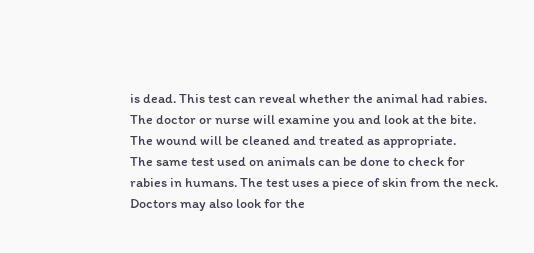is dead. This test can reveal whether the animal had rabies.
The doctor or nurse will examine you and look at the bite. The wound will be cleaned and treated as appropriate.
The same test used on animals can be done to check for rabies in humans. The test uses a piece of skin from the neck. Doctors may also look for the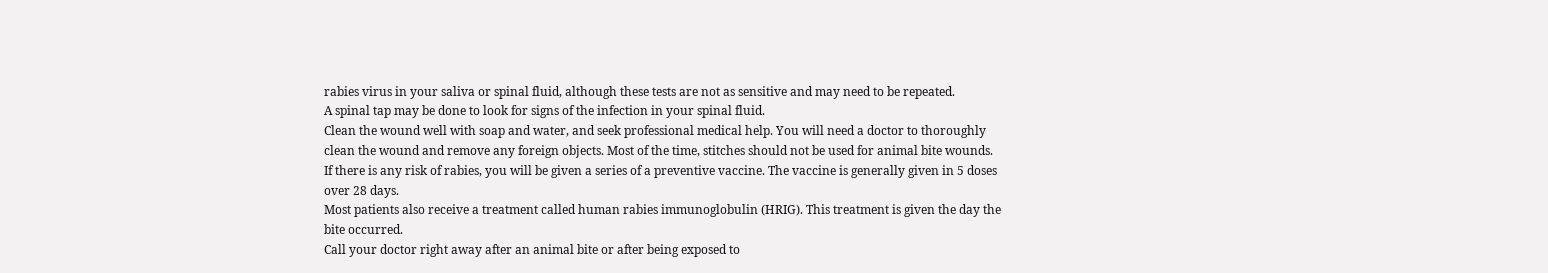rabies virus in your saliva or spinal fluid, although these tests are not as sensitive and may need to be repeated.
A spinal tap may be done to look for signs of the infection in your spinal fluid.
Clean the wound well with soap and water, and seek professional medical help. You will need a doctor to thoroughly clean the wound and remove any foreign objects. Most of the time, stitches should not be used for animal bite wounds.
If there is any risk of rabies, you will be given a series of a preventive vaccine. The vaccine is generally given in 5 doses over 28 days.
Most patients also receive a treatment called human rabies immunoglobulin (HRIG). This treatment is given the day the bite occurred.
Call your doctor right away after an animal bite or after being exposed to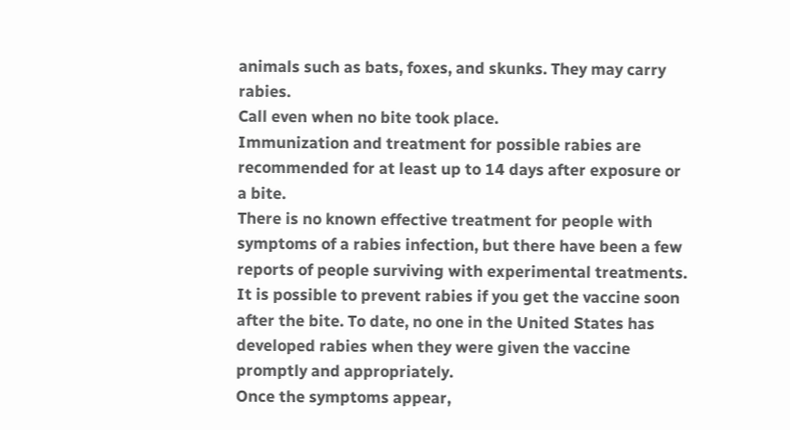animals such as bats, foxes, and skunks. They may carry rabies.
Call even when no bite took place.
Immunization and treatment for possible rabies are recommended for at least up to 14 days after exposure or a bite.
There is no known effective treatment for people with symptoms of a rabies infection, but there have been a few reports of people surviving with experimental treatments.
It is possible to prevent rabies if you get the vaccine soon after the bite. To date, no one in the United States has developed rabies when they were given the vaccine promptly and appropriately.
Once the symptoms appear,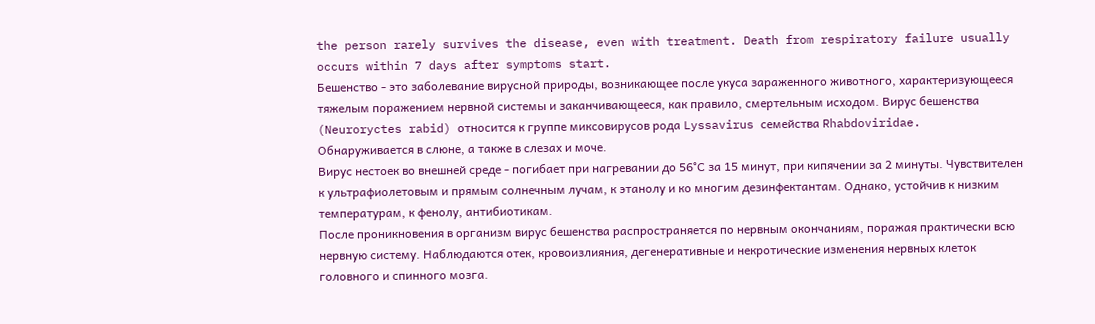the person rarely survives the disease, even with treatment. Death from respiratory failure usually occurs within 7 days after symptoms start.
Бешенство - это заболевание вирусной природы, возникающее после укуса зараженного животного, характеризующееся тяжелым поражением нервной системы и заканчивающееся, как правило, смертельным исходом. Вирус бешенства (Neuroryctes rabid) относится к группе миксовирусов рода Lyssavirus семейства Rhabdoviridae. Обнаруживается в слюне, а также в слезах и моче.
Вирус нестоек во внешней среде - погибает при нагревании до 56°С за 15 минут, при кипячении за 2 минуты. Чувствителен к ультрафиолетовым и прямым солнечным лучам, к этанолу и ко многим дезинфектантам. Однако, устойчив к низким температурам, к фенолу, антибиотикам.
После проникновения в организм вирус бешенства распространяется по нервным окончаниям, поражая практически всю нервную систему. Наблюдаются отек, кровоизлияния, дегенеративные и некротические изменения нервных клеток головного и спинного мозга.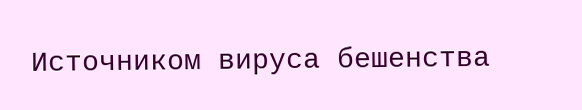Источником вируса бешенства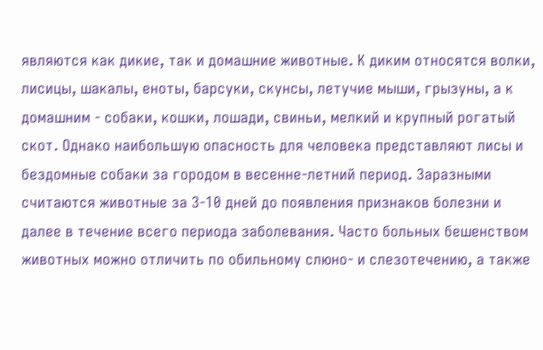являются как дикие, так и домашние животные. К диким относятся волки, лисицы, шакалы, еноты, барсуки, скунсы, летучие мыши, грызуны, а к домашним - собаки, кошки, лошади, свиньи, мелкий и крупный рогатый скот. Однако наибольшую опасность для человека представляют лисы и бездомные собаки за городом в весенне-летний период. Заразными считаются животные за 3-10 дней до появления признаков болезни и далее в течение всего периода заболевания. Часто больных бешенством животных можно отличить по обильному слюно- и слезотечению, а также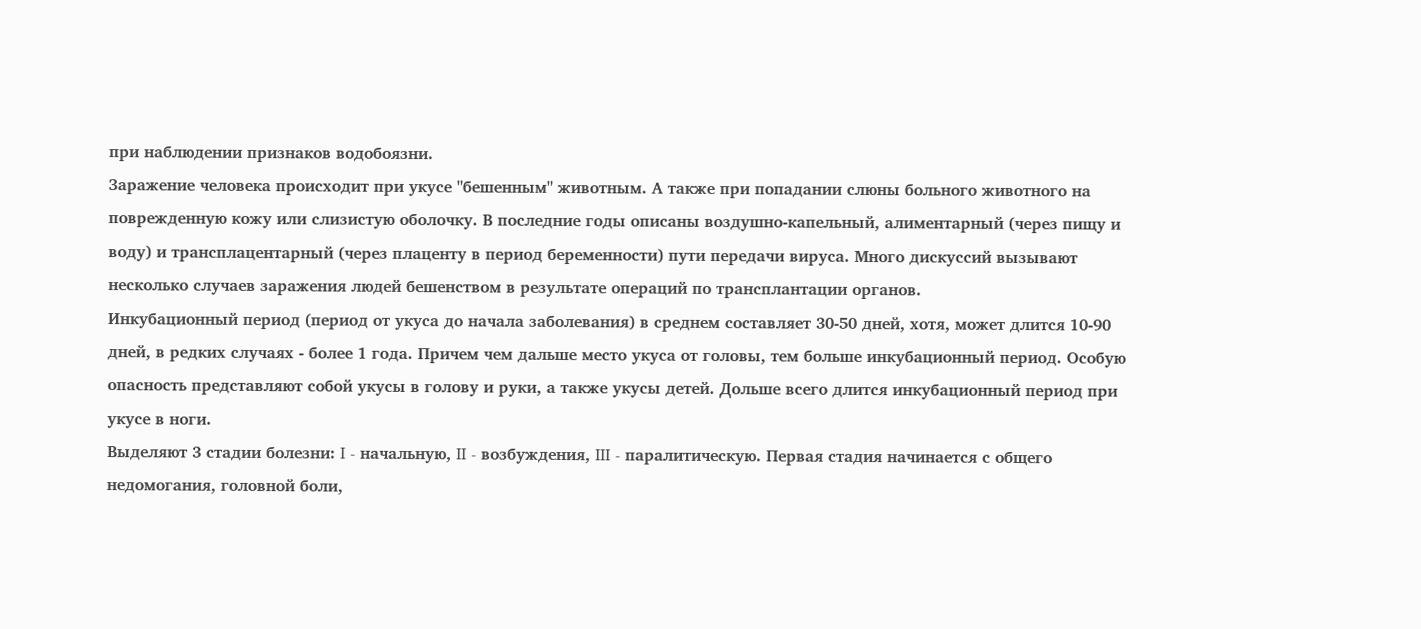при наблюдении признаков водобоязни.
Заражение человека происходит при укусе "бешенным" животным. А также при попадании слюны больного животного на поврежденную кожу или слизистую оболочку. В последние годы описаны воздушно-капельный, алиментарный (через пищу и воду) и трансплацентарный (через плаценту в период беременности) пути передачи вируса. Много дискуссий вызывают несколько случаев заражения людей бешенством в результате операций по трансплантации органов.
Инкубационный период (период от укуса до начала заболевания) в среднем составляет 30-50 дней, хотя, может длится 10-90 дней, в редких случаях - более 1 года. Причем чем дальше место укуса от головы, тем больше инкубационный период. Особую опасность представляют собой укусы в голову и руки, а также укусы детей. Дольше всего длится инкубационный период при укусе в ноги.
Выделяют 3 стадии болезни: I - начальную, II - возбуждения, III - паралитическую. Первая стадия начинается с общего недомогания, головной боли,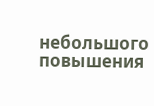небольшого повышения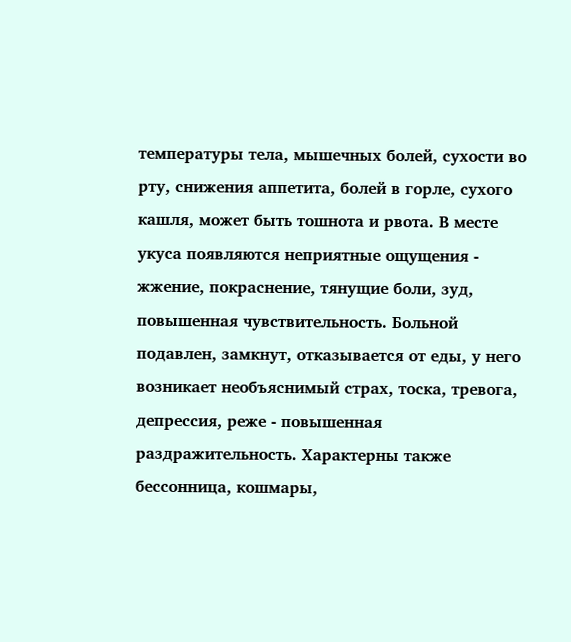температуры тела, мышечных болей, сухости во рту, снижения аппетита, болей в горле, сухого кашля, может быть тошнота и рвота. В месте укуса появляются неприятные ощущения - жжение, покраснение, тянущие боли, зуд, повышенная чувствительность. Больной подавлен, замкнут, отказывается от еды, у него возникает необъяснимый страх, тоска, тревога, депрессия, реже - повышенная раздражительность. Характерны также бессонница, кошмары,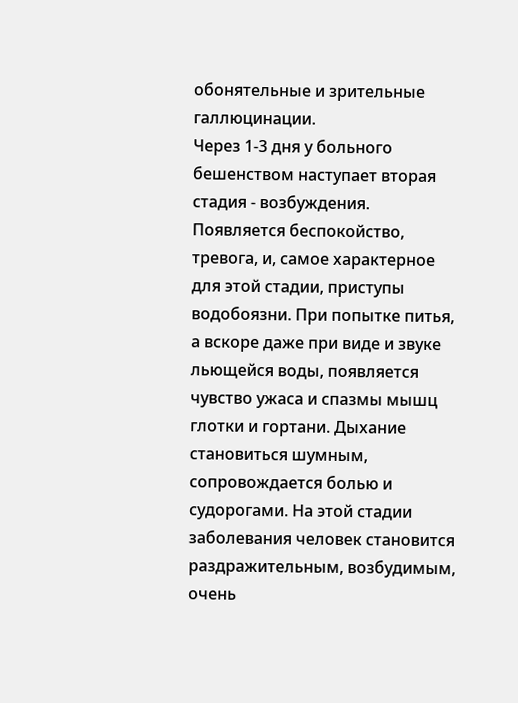обонятельные и зрительные галлюцинации.
Через 1-3 дня у больного бешенством наступает вторая стадия - возбуждения. Появляется беспокойство, тревога, и, самое характерное для этой стадии, приступы водобоязни. При попытке питья, а вскоре даже при виде и звуке льющейся воды, появляется чувство ужаса и спазмы мышц глотки и гортани. Дыхание становиться шумным, сопровождается болью и судорогами. На этой стадии заболевания человек становится раздражительным, возбудимым, очень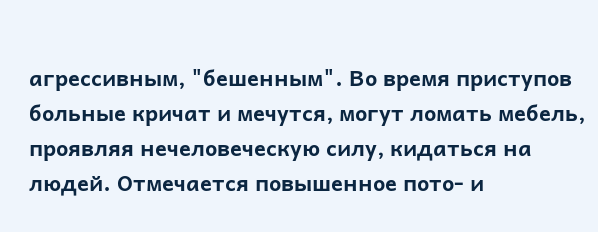агрессивным, "бешенным". Во время приступов больные кричат и мечутся, могут ломать мебель, проявляя нечеловеческую силу, кидаться на людей. Отмечается повышенное пото- и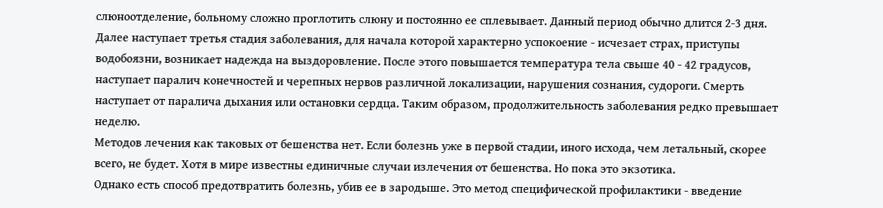слюноотделение, больному сложно проглотить слюну и постоянно ее сплевывает. Данный период обычно длится 2-3 дня.
Далее наступает третья стадия заболевания, для начала которой характерно успокоение - исчезает страх, приступы водобоязни, возникает надежда на выздоровление. После этого повышается температура тела свыше 40 - 42 градусов, наступает паралич конечностей и черепных нервов различной локализации, нарушения сознания, судороги. Смерть наступает от паралича дыхания или остановки сердца. Таким образом, продолжительность заболевания редко превышает неделю.
Методов лечения как таковых от бешенства нет. Если болезнь уже в первой стадии, иного исхода, чем летальный, скорее всего, не будет. Хотя в мире известны единичные случаи излечения от бешенства. Но пока это экзотика.
Однако есть способ предотвратить болезнь, убив ее в зародыше. Это метод специфической профилактики - введение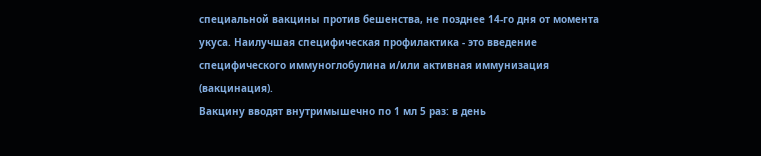специальной вакцины против бешенства, не позднее 14-го дня от момента укуса. Наилучшая специфическая профилактика - это введение специфического иммуноглобулина и/или активная иммунизация (вакцинация).
Вакцину вводят внутримышечно по 1 мл 5 раз: в день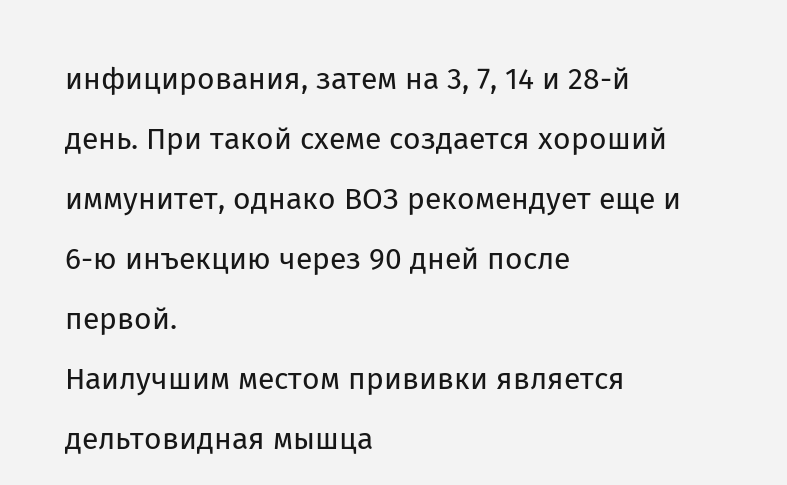инфицирования, затем на 3, 7, 14 и 28-й день. При такой схеме создается хороший иммунитет, однако ВОЗ рекомендует еще и 6-ю инъекцию через 90 дней после первой.
Наилучшим местом прививки является дельтовидная мышца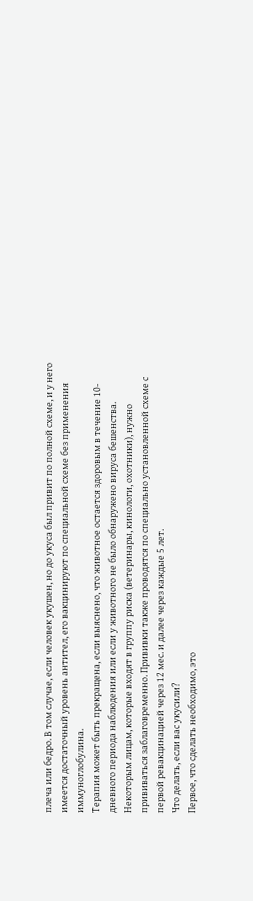плеча или бедро. В том случае, если человек укушен, но до укуса был привит по полной схеме, и у него имеется достаточный уровень антител, его вакцинируют по специальной схеме без применения иммуноглобулина.
Терапия может быть прекращена, если выяснено, что животное остается здоровым в течение 10-дневного периода наблюдения или если у животного не было обнаружено вируса бешенства.
Некоторым лицам, которые входят в группу риска (ветеринары, кинологи, охотники), нужно прививаться заблаговременно. Прививки также проводятся по специально установленной схеме с первой ревакцинацией через 12 мес. и далее через каждые 5 лет.
Что делать, если вас укусили?
Первое, что сделать необходимо, это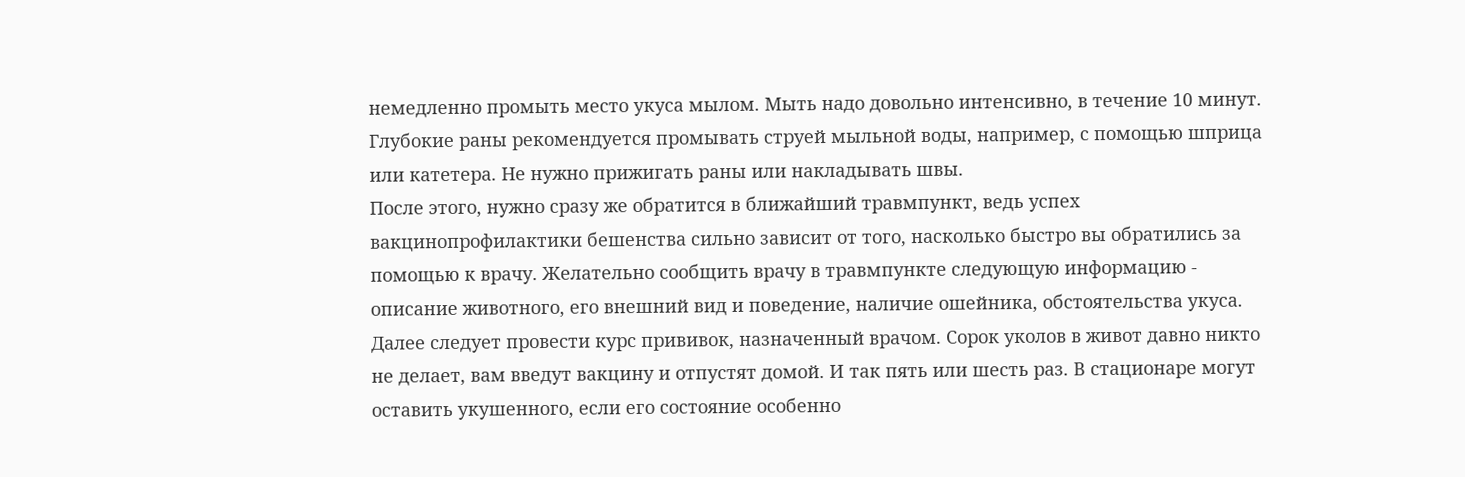немедленно промыть место укуса мылом. Мыть надо довольно интенсивно, в течение 10 минут. Глубокие раны рекомендуется промывать струей мыльной воды, например, с помощью шприца или катетера. Не нужно прижигать раны или накладывать швы.
После этого, нужно сразу же обратится в ближайший травмпункт, ведь успех вакцинопрофилактики бешенства сильно зависит от того, насколько быстро вы обратились за помощью к врачу. Желательно сообщить врачу в травмпункте следующую информацию - описание животного, его внешний вид и поведение, наличие ошейника, обстоятельства укуса.
Далее следует провести курс прививок, назначенный врачом. Сорок уколов в живот давно никто не делает, вам введут вакцину и отпустят домой. И так пять или шесть раз. В стационаре могут оставить укушенного, если его состояние особенно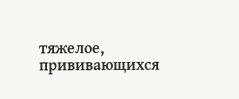тяжелое, прививающихся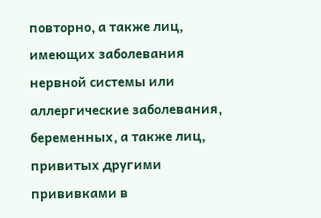повторно, а также лиц, имеющих заболевания нервной системы или аллергические заболевания, беременных, а также лиц, привитых другими прививками в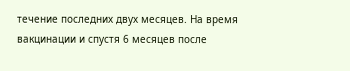течение последних двух месяцев. На время вакцинации и спустя 6 месяцев после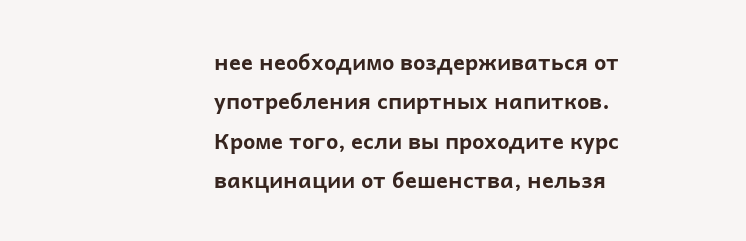нее необходимо воздерживаться от употребления спиртных напитков. Кроме того, если вы проходите курс вакцинации от бешенства, нельзя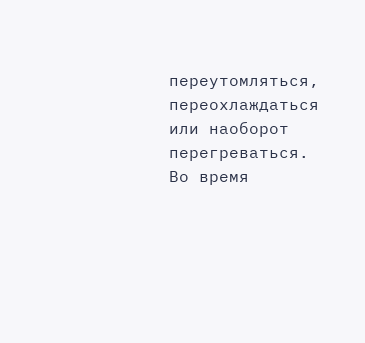переутомляться, переохлаждаться или наоборот перегреваться.
Во время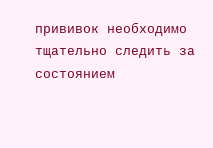прививок необходимо тщательно следить за состоянием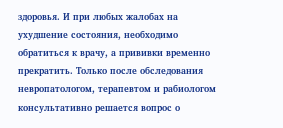здоровья. И при любых жалобах на ухудшение состояния, необходимо обратиться к врачу, а прививки временно прекратить. Только после обследования невропатологом, терапевтом и рабиологом консультативно решается вопрос о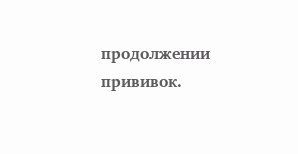продолжении прививок.